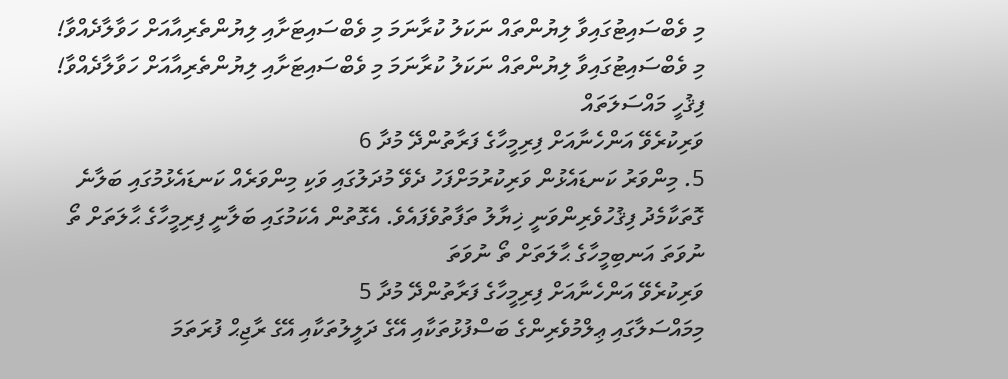މި ވެބްސައިޓުގައިވާ ލިޔުންތައް ނަކަލު ކުރާނަމަ މި ވެބްސައިޓަށާއި ލިޔުންތެރިއާއަށް ހަވާލާދެއްވާ!
މި ވެބްސައިޓުގައިވާ ލިޔުންތައް ނަކަލު ކުރާނަމަ މި ވެބްސައިޓަށާއި ލިޔުންތެރިއާއަށް ހަވާލާދެއްވާ!
ފިޤުހީ މައްސަލަތައް
ވަރިކުރެވޭ އަންހެނާއަށް ފިރިމީހާގެ ފަރާތުންދޭ މުދާ 6
5. މިންވަރު ކަނޑައެޅުން ވަރިކުރުމަށްފަހު ދެވޭ މުދަލުގައި ވަކި މިންވަރެއް ކަނޑައެޅުމުގައި ބަލާނެ ގޮތަކާމެދު ފިޤުހުވެރިންވަނީ ޚިޔާލު ތަފާތުވެފައެވެ. އެގޮތުން އެކަމުގައި ބަލާނީ ފިރިމީހާގެ ޙާލަތަށް ތޯ ނުވަތަ އަނބިމީހާގެ ޙާލަތަށް ތޯ ނުވަތަ
ވަރިކުރެވޭ އަންހެނާއަށް ފިރިމީހާގެ ފަރާތުންދޭ މުދާ 5
މިމައްސަލާގައި ޢިލްމުވެރިންގެ ބަސްފުޅުތަކާއި އޭގެ ދަލީލުތަކާއި އޭގެ ރާޖިޙް ފުރަތަމަ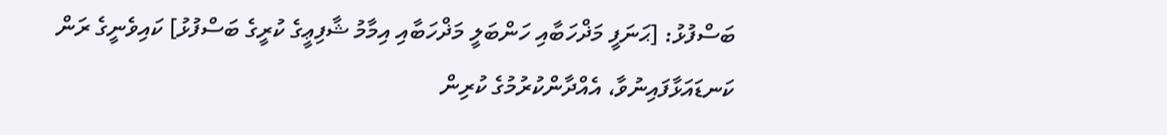ބަސްފުޅު: [ޙަނަފީ މަޛްހަބާއި ހަންބަލީ މަޛްހަބާއި އިމާމު ޝާފިޢީގެ ކުރީގެ ބަސްފުޅު] ކައިވެނީގެ ރަން ކަނޑައަޅާފައިނުވާ، އެއްދާންކުރުމުގެ ކުރިން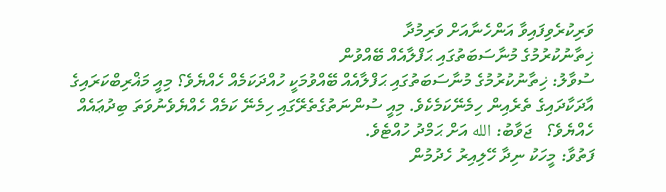ވަރިކުރެވިފައިވާ އަންހެނާއަށް ވަރިމުދާ
ޚިތާނުކުރުމުގެ މުނާސަބަތުގައި ޙަފްލާއެއް ބޭއްވުން
ސުވާލު: ޚިތާނުކުރުމުގެ މުނާސަބަތުގައި ޙަފްލާއެއް ބޭއްވުމަކީ ހުއްދަކަމެއް ހެއްޔެވެ؟ މިއީ މަޣްރިބްކަރައިގެ އާދަކާދައިގެ ތެރެއިން ހިމެނޭކަމެކެވެ. މިއީ ސުންނަތުގެތެރޭގައި ހިމެނޭ ކަމެއް ހެއްޔެވެނުވަތަ ބިދުޢައެއް ހެއްޔެވެ؟   ޖަވާބު: الله އަށް ޙަމްދު ހުއްޓެވެ.
ފަތުވާ: މީހަކު ނިދާ ހޭލިއިރު ހެދުމުން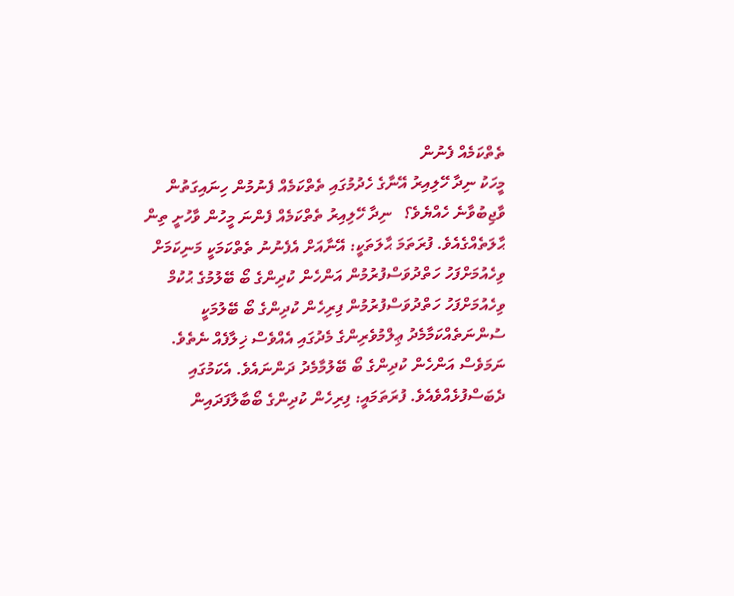ތެތްކަމެއް ފެނުން
މީހަކު ނިދާ ހޭލިއިރު އޭނާގެ ހެދުމުގައި ތެތްކަމެއް ފެނުމުން ހިނައިގަތުން ވާޖިބުވާނެ ހެއްޔެވެ؟   ނިދާ ހޭލިއިރު ތެތްކަމެއް ފެންނަ މީހުން ވާހުށީ ތިން ޙާލަތެއްގެއެވެ. ފުރަތަމަ ޙާލަތަކީ: އޭނާއަށް އެފެނުނު ތެތްކަމަކީ މަނިކަމަށް
ވިހެއުމަށްފަހު ހަތްދުވަސްފުރުމުން އަންހެން ކުދިންގެ ބޯ ބޭލުމުގެ ޙުކުމް
ވިހެއުމަށްފަހު ހަތްދުވަސްފުރުމުން ފިރިހެން ކުދިންގެ ބޯ ބޭލުމަކީ ސުންނަތެއްކަމާމެދު ޢިލްމުވެރިންގެ މެދުގައި އެއްވެސް ޚިލާފެއް ނެތެވެ. ނަމަވެސް އަންހެން ކުދިންގެ ބޯ ބޭލުމާމެދު ދަންނައެވެ. އެކަމުގައި ދެބަސްފުޅެއްވެއެވެ. ފުރަތަމައީ: ފިރިހެން ކުދިންގެ ބޯބާލާފަދައިން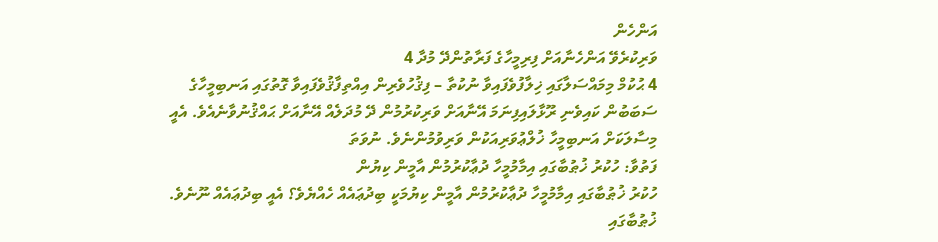އަންހެން
ވަރިކުރެވޭ އަންހެނާއަށް ފިރިމީހާގެ ފަރާތުންދޭ މުދާ 4
4 ޙުކުމް މިމައްސަލާގައި ޚިލާފުވެފައިވާ ނުކުތާ – ފިޤުހުވެރިން އިއްތިފާޤުވެފައިވާ ގޮތުގައި އަނބިމީހާގެ ސަބަބުން ކައިވެނި ރޫޅާލައިފިނަމަ އޭނާއަށް ވަރިކުރުމުން ދޭ މުދަލެއް އޭނާއަށް ޙައްޤުނުވާނެއެވެ. އެއީ މިސާލަކަށް އަނބިމީހާ ޚުލްޢުވަރިއަކުން ވަރިވުމުންނެވެ. ނުވަތަ
ފަތުވާ: ހުކުރު ޚުޠުބާގައި އިމާމުމީހާ ދުޢާކުރުމުން އާމީން ކިޔުން
ހުކުރު ޚުޠުބާގައި އިމާމުމީހާ ދުޢާކުރުމުން އާމީން ކިޔުމަކީ ބިދުޢައެއް ހެއްޔެވެ؟ އެއީ ބިދުޢައެއް ނޫނެވެ. ޚުޠުބާގައި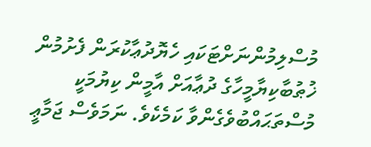މުސްލިމުންނަށްޓަކައި ހެޔޮދުޢާކުރަން ފެށުމުން ޚުޠުބާކިޔާމީހާގެ ދުޢާއަށް އާމީން ކިޔުމަކީ މުސްތަޙައްބުވެގެންވާ ކަމެކެވެ. ނަމަވެސް ޖަމާޢީ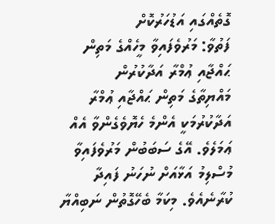ގޮތެއްގައި އަޑުހަރުކޮށް
ފަތުވާ: މަރުވެފައިވާ މީހެއްގެ މަތިން ޙައްޖާއި ޢުމްރާ އަދާކުރުން
މައްޔިތާގެ މަތިން ޙައްޖާއި ޢުމްރާ އަދާކުރުމަކީ އެންމެ ހެޔޮވެގެންވާ އެއް ޢަމަލެވެ. އޭގެ ސަބަބުން މަރުވެފައިވާ މުސްލިމު އަޅާއަށް ނުހަނު ފައިދާ ކުރާނެއެވެ. މިކަމާ ބެހޭގޮތުން ނަބިއްޔާ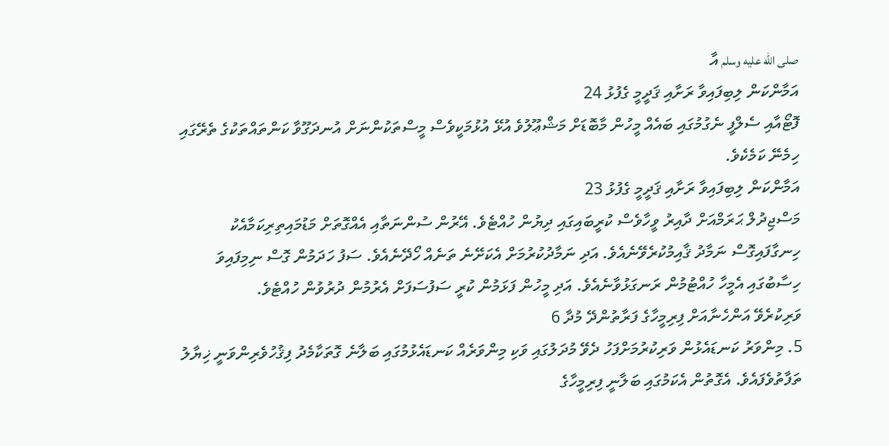صلى الله عليه وسلم އާ
އަމާންކަން ލިބިފައިވާ ރަށާއި ޤަދީމީ ގެފުޅު 24
ފޮޓޯއާއި ސެލްފީ ނެގުމުގައި ބައެއް މީހުން މާބޮޑަށް މަޝްޢޫލުވެ އުޅޭ އުޅުމަކީވެސް މީސްތަކުންނަށް އުނދަގޫވާ ކަންތައްތަކުގެ ތެރޭގައި ހިމެނޭ ކަމެކެވެ.
އަމާންކަން ލިބިފައިވާ ރަށާއި ޤަދީމީ ގެފުޅު 23
މަސްޖިދުލް ޙަރަމްއަށް ދާއިރު ވީހާވެސް ކުރީބައިގައި ދިޔުން ހުއްޓެވެ. އޭރުން ސުންނަތާއި އެއްގޮތަށް މަޑުމައިތިރިކަމާއެކު ހިނގާފައިގޮސް ނަމާދު ޤާއިމުކުރެވޭނެއެވެ. އަދި ނަމާދުކުރުމަށް އެކަށޭނެ ތަނެއް ހޯދޭނެއެވެ. ސަފު ހަދަމުން ގޮސް ނިމިފައިވަ ހިސާބުގައި އެމީހާ ހުއްޓުމުން ރަނގަޅުވާނެއެވެ. އަދި މީހުން ފަޅަމުން ކުރީ ސަފުސަފަށް އެރުމުން ދުރުވުން ހުއްޓެވެ.
ވަރިކުރެވޭ އަންހެނާއަށް ފިރިމީހާގެ ފަރާތުންދޭ މުދާ 6
5. މިންވަރު ކަނޑައެޅުން ވަރިކުރުމަށްފަހު ދެވޭ މުދަލުގައި ވަކި މިންވަރެއް ކަނޑައެޅުމުގައި ބަލާނެ ގޮތަކާމެދު ފިޤުހުވެރިންވަނީ ޚިޔާލު ތަފާތުވެފައެވެ. އެގޮތުން އެކަމުގައި ބަލާނީ ފިރިމީހާގެ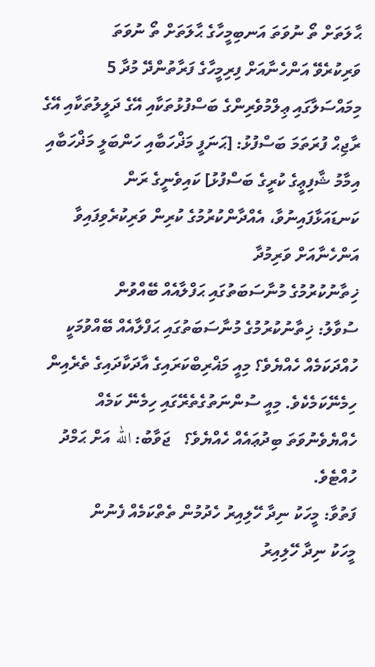ޙާލަތަށް ތޯ ނުވަތަ އަނބިމީހާގެ ޙާލަތަށް ތޯ ނުވަތަ
ވަރިކުރެވޭ އަންހެނާއަށް ފިރިމީހާގެ ފަރާތުންދޭ މުދާ 5
މިމައްސަލާގައި ޢިލްމުވެރިންގެ ބަސްފުޅުތަކާއި އޭގެ ދަލީލުތަކާއި އޭގެ ރާޖިޙް ފުރަތަމަ ބަސްފުޅު: [ޙަނަފީ މަޛްހަބާއި ހަންބަލީ މަޛްހަބާއި އިމާމު ޝާފިޢީގެ ކުރީގެ ބަސްފުޅު] ކައިވެނީގެ ރަން ކަނޑައަޅާފައިނުވާ، އެއްދާންކުރުމުގެ ކުރިން ވަރިކުރެވިފައިވާ އަންހެނާއަށް ވަރިމުދާ
ޚިތާނުކުރުމުގެ މުނާސަބަތުގައި ޙަފްލާއެއް ބޭއްވުން
ސުވާލު: ޚިތާނުކުރުމުގެ މުނާސަބަތުގައި ޙަފްލާއެއް ބޭއްވުމަކީ ހުއްދަކަމެއް ހެއްޔެވެ؟ މިއީ މަޣްރިބްކަރައިގެ އާދަކާދައިގެ ތެރެއިން ހިމެނޭކަމެކެވެ. މިއީ ސުންނަތުގެތެރޭގައި ހިމެނޭ ކަމެއް ހެއްޔެވެނުވަތަ ބިދުޢައެއް ހެއްޔެވެ؟   ޖަވާބު: الله އަށް ޙަމްދު ހުއްޓެވެ.
ފަތުވާ: މީހަކު ނިދާ ހޭލިއިރު ހެދުމުން ތެތްކަމެއް ފެނުން
މީހަކު ނިދާ ހޭލިއިރު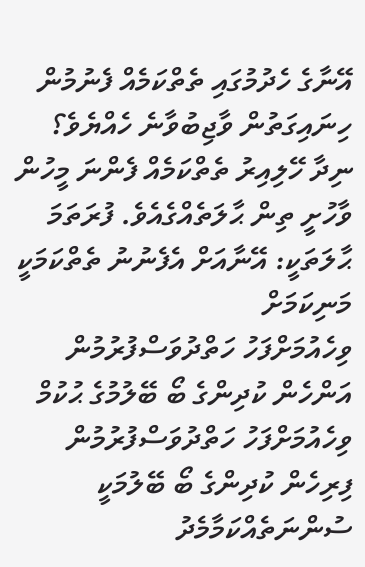އޭނާގެ ހެދުމުގައި ތެތްކަމެއް ފެނުމުން ހިނައިގަތުން ވާޖިބުވާނެ ހެއްޔެވެ؟   ނިދާ ހޭލިއިރު ތެތްކަމެއް ފެންނަ މީހުން ވާހުށީ ތިން ޙާލަތެއްގެއެވެ. ފުރަތަމަ ޙާލަތަކީ: އޭނާއަށް އެފެނުނު ތެތްކަމަކީ މަނިކަމަށް
ވިހެއުމަށްފަހު ހަތްދުވަސްފުރުމުން އަންހެން ކުދިންގެ ބޯ ބޭލުމުގެ ޙުކުމް
ވިހެއުމަށްފަހު ހަތްދުވަސްފުރުމުން ފިރިހެން ކުދިންގެ ބޯ ބޭލުމަކީ ސުންނަތެއްކަމާމެދު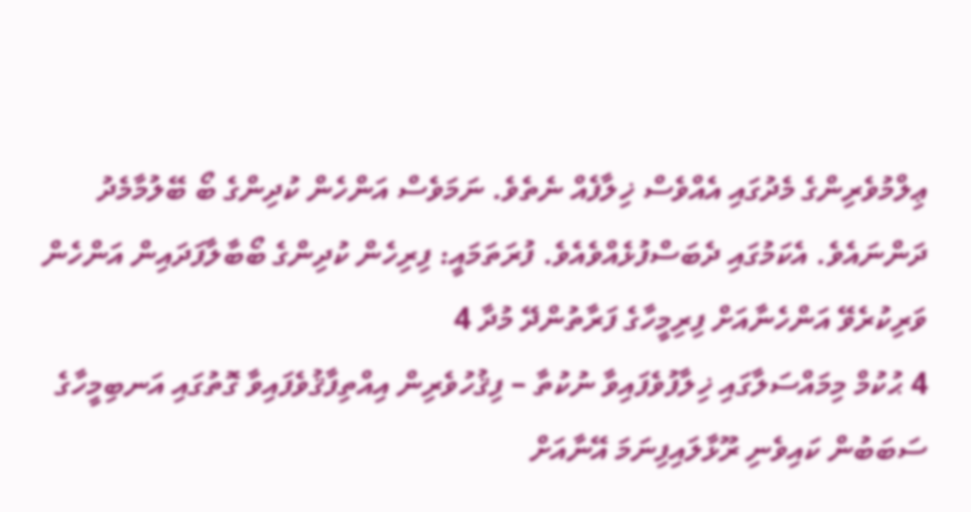ޢިލްމުވެރިންގެ މެދުގައި އެއްވެސް ޚިލާފެއް ނެތެވެ. ނަމަވެސް އަންހެން ކުދިންގެ ބޯ ބޭލުމާމެދު ދަންނައެވެ. އެކަމުގައި ދެބަސްފުޅެއްވެއެވެ. ފުރަތަމައީ: ފިރިހެން ކުދިންގެ ބޯބާލާފަދައިން އަންހެން
ވަރިކުރެވޭ އަންހެނާއަށް ފިރިމީހާގެ ފަރާތުންދޭ މުދާ 4
4 ޙުކުމް މިމައްސަލާގައި ޚިލާފުވެފައިވާ ނުކުތާ – ފިޤުހުވެރިން އިއްތިފާޤުވެފައިވާ ގޮތުގައި އަނބިމީހާގެ ސަބަބުން ކައިވެނި ރޫޅާލައިފިނަމަ އޭނާއަށް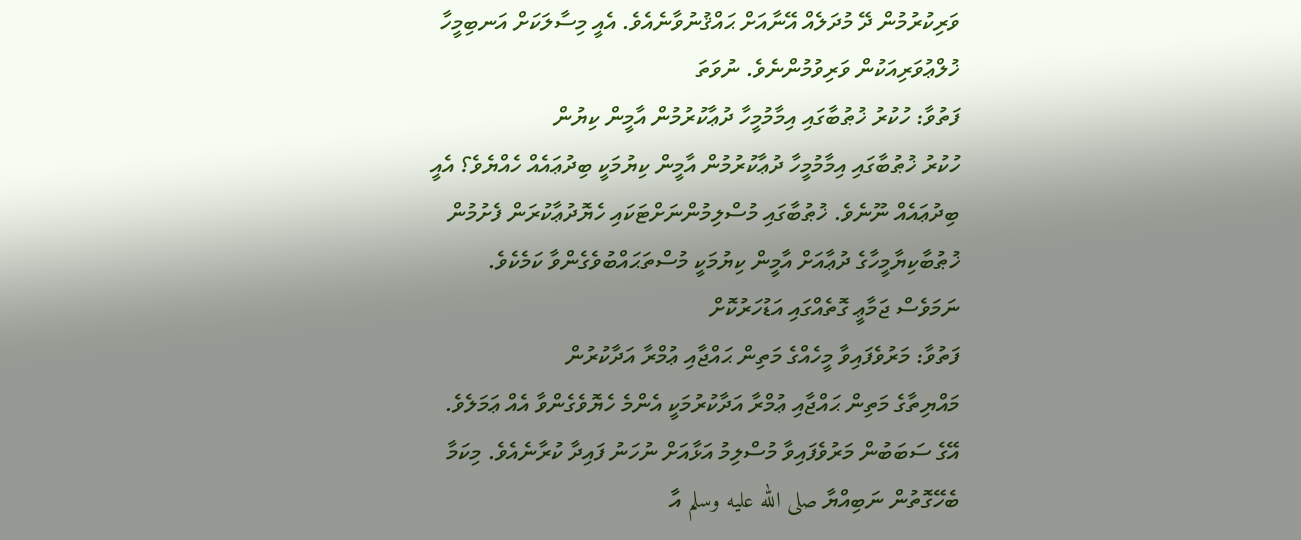ވަރިކުރުމުން ދޭ މުދަލެއް އޭނާއަށް ޙައްޤުނުވާނެއެވެ. އެއީ މިސާލަކަށް އަނބިމީހާ ޚުލްޢުވަރިއަކުން ވަރިވުމުންނެވެ. ނުވަތަ
ފަތުވާ: ހުކުރު ޚުޠުބާގައި އިމާމުމީހާ ދުޢާކުރުމުން އާމީން ކިޔުން
ހުކުރު ޚުޠުބާގައި އިމާމުމީހާ ދުޢާކުރުމުން އާމީން ކިޔުމަކީ ބިދުޢައެއް ހެއްޔެވެ؟ އެއީ ބިދުޢައެއް ނޫނެވެ. ޚުޠުބާގައި މުސްލިމުންނަށްޓަކައި ހެޔޮދުޢާކުރަން ފެށުމުން ޚުޠުބާކިޔާމީހާގެ ދުޢާއަށް އާމީން ކިޔުމަކީ މުސްތަޙައްބުވެގެންވާ ކަމެކެވެ. ނަމަވެސް ޖަމާޢީ ގޮތެއްގައި އަޑުހަރުކޮށް
ފަތުވާ: މަރުވެފައިވާ މީހެއްގެ މަތިން ޙައްޖާއި ޢުމްރާ އަދާކުރުން
މައްޔިތާގެ މަތިން ޙައްޖާއި ޢުމްރާ އަދާކުރުމަކީ އެންމެ ހެޔޮވެގެންވާ އެއް ޢަމަލެވެ. އޭގެ ސަބަބުން މަރުވެފައިވާ މުސްލިމު އަޅާއަށް ނުހަނު ފައިދާ ކުރާނެއެވެ. މިކަމާ ބެހޭގޮތުން ނަބިއްޔާ صلى الله عليه وسلم އާ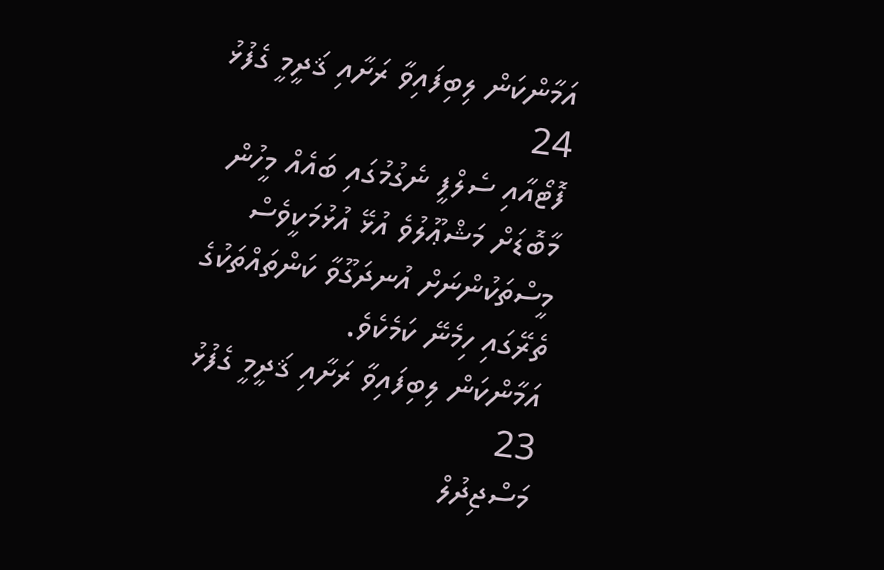އަމާންކަން ލިބިފައިވާ ރަށާއި ޤަދީމީ ގެފުޅު 24
ފޮޓޯއާއި ސެލްފީ ނެގުމުގައި ބައެއް މީހުން މާބޮޑަށް މަޝްޢޫލުވެ އުޅޭ އުޅުމަކީވެސް މީސްތަކުންނަށް އުނދަގޫވާ ކަންތައްތަކުގެ ތެރޭގައި ހިމެނޭ ކަމެކެވެ.
އަމާންކަން ލިބިފައިވާ ރަށާއި ޤަދީމީ ގެފުޅު 23
މަސްޖިދުލް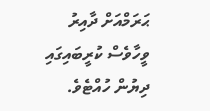ޙަރަމްއަށް ދާއިރު ވީހާވެސް ކުރީބައިގައި ދިޔުން ހުއްޓެވެ.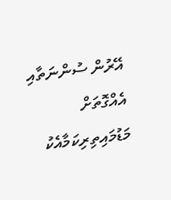އޭރުން ސުންނަތާއި އެއްގޮތަށް މަޑުމައިތިރިކަމާއެކު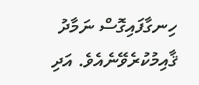ހިނގާފައިގޮސް ނަމާދު ޤާއިމުކުރެވޭނެއެވެ. އަދި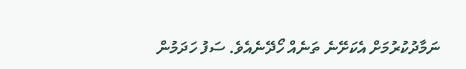ނަމާދުކުރުމަށް އެކަށޭނެ ތަނެއް ހޯދޭނެއެވެ. ސަފު ހަދަމުން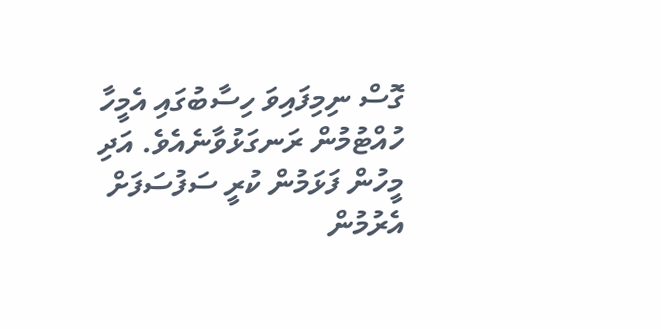ގޮސް ނިމިފައިވަ ހިސާބުގައި އެމީހާ ހުއްޓުމުން ރަނގަޅުވާނެއެވެ. އަދި މީހުން ފަޅަމުން ކުރީ ސަފުސަފަށް އެރުމުން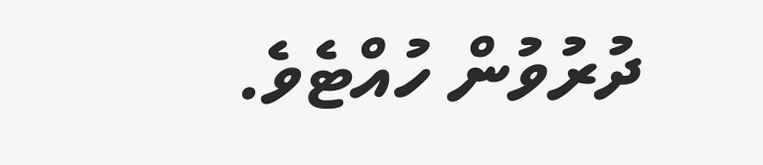ދުރުވުން ހުއްޓެވެ.